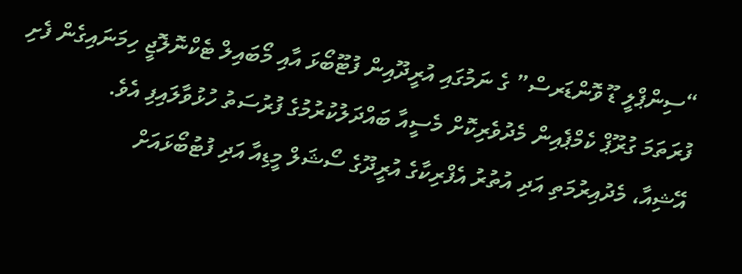“ސިންޕްލީ ޑޫ ވޮންޑަރސް” ގެ ނަމުގައި އުރީދޫއިން ފުޓޫބޯޅަ އާއި މޯބައިލް ޓެކްނޮލޮޖީ ހިމަނައިގެން ފެށި ފުރަތަމަ ގުރޫޕް ކެމްޕެއިން މެދުވެރިކޮށް މެސީއާ ބައްދަލުކުރުމުގެ ފުރުސަތު ހުޅުވާލައިފި އެވެ.
އޭޝިއާ، މެދުއިރުމަތި އަދި އުތުރު އެފްރިކާގެ އުރީދޫގެ ސޯޝަލް މީޑިއާ އަދި ފުޓުބޯޅައަށް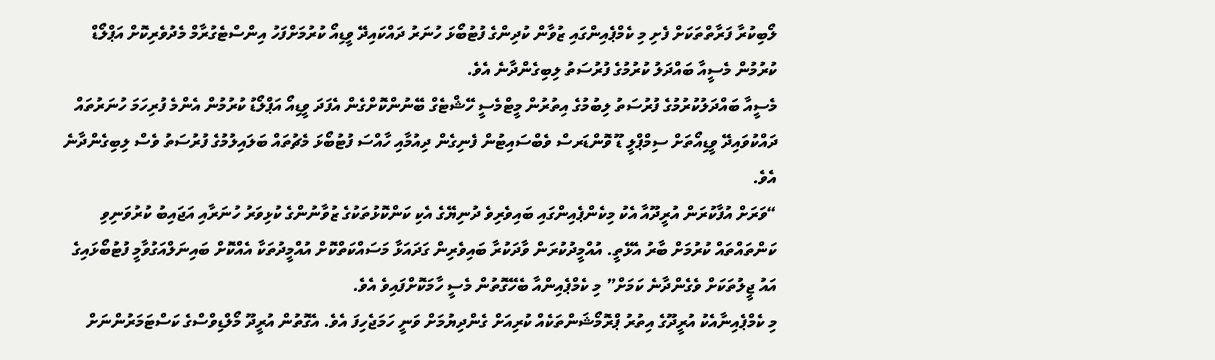ލޯބިކުރާ ފަރާތްތަކަށް ފެށި މި ކެމްޕެއިންގައި ޒުވާން ކުދިންގެ ފުޓުބޯޅަ ހުނަރު ދައްކައިދޭ ވީޑިއޯ ކުރުމަށްފަހު އިންސްޓެގުރާމް މެދުވެރިކޮށް އަޕްލޯޑް ކުރުމުން މެސީއާ ބައްދަލު ކުރުމުގެ ފުރުސަތު ލިބިގެންދާނެ އެވެ.
މެސީއާ ބައްދަލުކުރުމުގެ ފުރުސަތު ލިބުމުގެ އިތުރުން މީޓްމެސީ ހޭޝްޓެގް ބޭނުންކޮށްގެން އެފަދަ ވީޑިއޯ އަޕްލޯޑު ކުރުމުން އެންމެ ފުރިހަމަ ހުނަރުތައް ދައްކުވައިދޭ ވީޑިއޯތަށް ސިމްޕްލީ ޑޫ ވޮންޑަރސް ވެބްސައިޓުން ފެނިގެން ދިއުމާއި ހާއްސަ ފުޓުބޯޅަ މެޗުތައް ބަލައިލުމުގެ ފުރުސަތު ވެސް ލިބިގެންދާނެ އެވެ.
“ވަރަށް އުފާކުރަން އުރީދޫއާ އެކު މިކެންޕެއިންގައި ބައިވެރިވެ ދުނިޔޭގެ އެކި ކަންކޮޅުތަކުގެ ޒުވާނުންގެ ކުޅިވަރު ހުނަރާއި އަޖައިބު ކުރުވަނިވި ކަންތައްތައް ކުރުމަށް ބާރު އެޅޭތީ. އުއްމީދުކުރަން ވާދަކުރާ ބައިވެރިން ގަދައަޅާ މަސައްކަތްކޮށް އުއްމީދުތަކާ އެއްކޮށް ބައިނަލްއަގުވާމީ ފުޓުބޯޅައިގެ އައު ޖީލުތަކަށް ވެގެންދާނެ ކަމަށް” މި ކެމްޕެއިންއާ ބެހޭގޮތުން މެސީ ހާމަކޮށްފައިވެ އެވެ.
މި ކެމްޕެއިނާއެކު އުރީދޫގެ އިތުރު ޕްރޮމޯޝަންތަކެއް ކުރިއަށް ގެންދިޔުމަށް ވަނީ ހަމަޖެހިފަ އެވެ. އެގޮތުން އުރީދޫ މޯލްޑިވްސްގެ ކަސްޓަމަރުންނަށް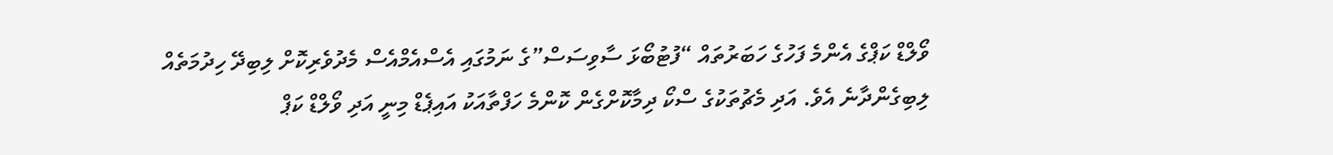ވޯލްޑް ކަޕްގެ އެންމެ ފަހުގެ ހަބަރުތައް “ފުޓުބޯޅަ ސާވިސަސް”ގެ ނަމުގައި އެސްއެމްއެސް މެދުވެރިކޮށް ލިބިދޭ ހިދުމަތެއް ލިބިގެންދާނެ އެވެ. އަދި މެޗުތަކުގެ ސްކޯ ދިމާކޮށްގެން ކޮންމެ ހަފްތާއަކު އައިޕެޑް މިނީ އަދި ވޯލްޑް ކަޕް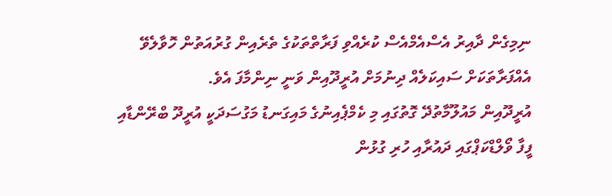ނިމިގެން ދާއިރު އެސްއެމްއެސް ކުރެއްވި ފަރާތްތަކުގެ ތެރެއިން ގުރުއަތުން ހޮވާލެވޭ އެއްފަރާތަކަށް ސައިކަލެއް ދިނުމަށް އުރީދޫއިން ވަނީ ނިންމާފަ އެވެ.
އުރީދޫއިން މައުލޫމާތުދޭ ގޮތުގައި މި ކެމްޕެއިނުގެ މައިގަނޑު މަގުސަދަކީ އުރީދޫ ބްރޭންޑާއި ފީފާ ވޯލްޑްކަޕްގައި ދައުރާއި ހުރި ގުޅުން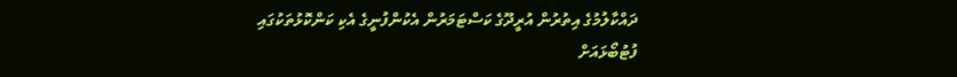ދައްކާލުމުގެ އިތުރުން އުރީދޫގެ ކަސްޓަމަރުން އެކުންފުނީގެ އެކި ކަންކޮޅުތަކުގައި ފުޓުބޯޅައަށް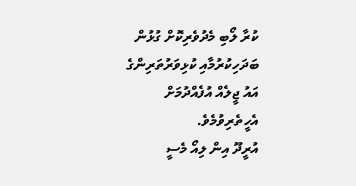ކުރާ ލޯބި މެދުވެރިކޮށް ގުޅުން ބަދަހިކުރުމާއި ކުޅިވަރުތަރިންގެ އައު ޖީލެއް އުފެއްދުމަށް އެހީތެރިވުމެވެ.
އުރީދޫ އިން ލިއޯ މެސީ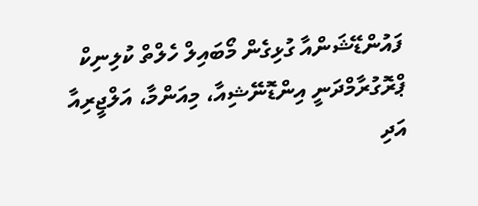ފައުންޑޭޝަންއާ ގުޅިގެން މޯބައިލް ހެލްތް ކުލިނިކް ޕްރޮގުރާމްދަނީ އިންޑޮނޭޝިއާ، މިއަންމާ، އަލްޖީރިއާ އަދި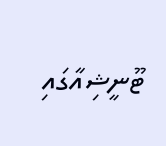ޓޫނީޝިއާގައި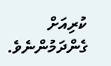ކުރިއަށް ގެންދަމުންނެވެ.